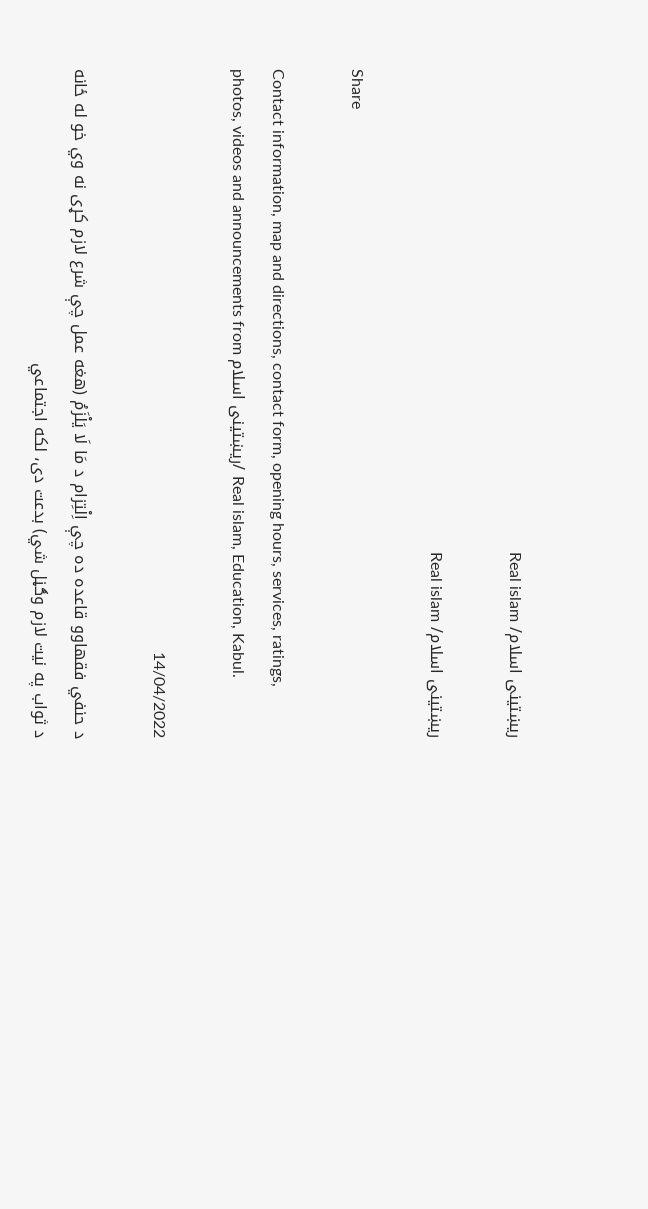ريښتينی اسلام/ Real islam

ريښتينی اسلام/ Real islam

Share

Contact information, map and directions, contact form, opening hours, services, ratings, photos, videos and announcements from ريښتينی اسلام/ Real islam, Education, Kabul.

14/04/2022

د حنفي فقهاوو قاعده ده چې اِلْتِزام د مَا لَا يَلْزَمُ (هغه عمل چې شرع لازم کړی نه وي خو له ځانه د ثواب په نيت لازم وګڼل شي) بدعت دی، لکه اجتماعي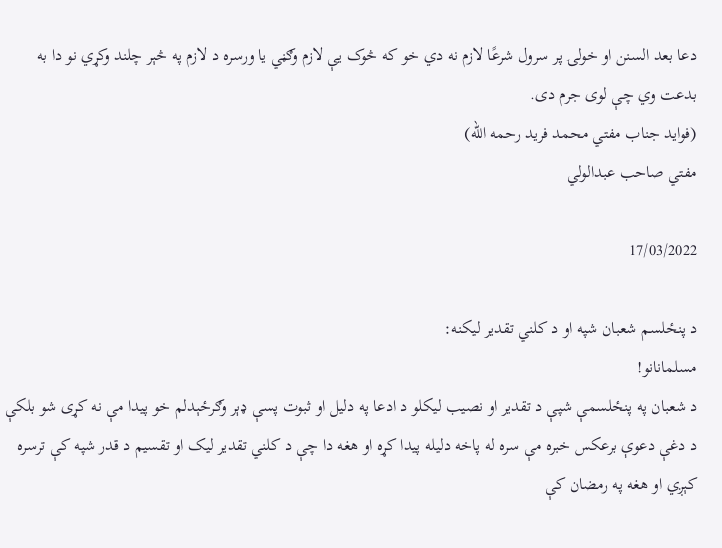دعا بعد السنن او خولۍ پر سرول شرعًا لازم نه دي خو که څوک يې لازم وګڼي يا ورسره د لازم په څېر چلند وکړي نو دا به بدعت وي چې لوی جرم دی.
(فوايد جناب مفتي محمد فريد رحمه الله)
مفتي صاحب عبدالولي

17/03/2022

د پنځلسم شعبان شپه او د کلني تقدير ليکنه:
مسلمانانو!
د شعبان په پنځلسمې شپې د تقدير او نصيب ليکلو د ادعا په دليل او ثبوت پسې ډېر وګرځېدلم خو پیدا مې نه کړی شو بلکې د دغې دعوې برعکس خبره مې سره له پاخه دليله پيدا کړه او هغه دا چې د کلني تقدير ليک او تقسيم د قدر شپه کې ترسره کېږي او هغه په رمضان کې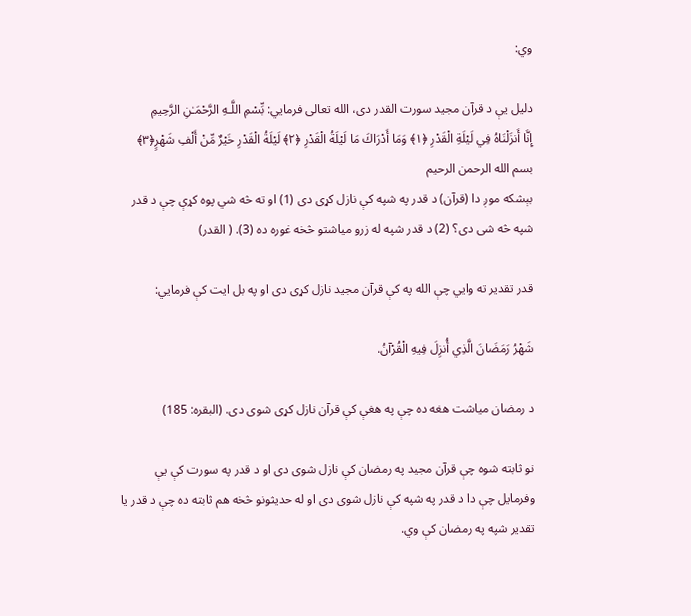وي:

دليل يې د قرآن مجيد سورت القدر دی، الله تعالی فرمايي: بِّسْمِ اللَّـهِ الرَّحْمَـٰنِ الرَّحِيمِ
إِنَّا أَنزَلْنَاهُ فِي لَيْلَةِ الْقَدْرِ ﴿١﴾ وَمَا أَدْرَاكَ مَا لَيْلَةُ الْقَدْرِ ﴿٢﴾ لَيْلَةُ الْقَدْرِ خَيْرٌ مِّنْ أَلْفِ شَهْرٍ﴿٣﴾
بسم الله الرحمن الرحيم
بېشكه موږ دا (قرآن) د قدر په شپه كې نازل كړى دى (1) او ته څه شي پوه كړې چې د قدر شپه څه شى دى؟ (2) د قدر شپه له زرو میاشتو څخه غوره ده (3). ( القدر)

قدر تقدير ته وايي چې الله په کې قرآن مجيد نازل کړی دی او په بل ايت کې فرمايي:

شَهْرُ رَمَضَانَ الَّذِي أُنزِلَ فِيهِ الْقُرْآنُ.

د رمضان میاشت هغه ده چې په هغې كې قرآن نازل كړى شوى دى. (البقره: 185)

نو ثابته شوه چې قرآن مجید په رمضان کې نازل شوی دی او د قدر په سورت کې يې وفرمايل چې دا د قدر په شپه کې نازل شوی دی او له حدیثونو څخه هم ثابته ده چې د قدر يا تقدير شپه په رمضان کې وي.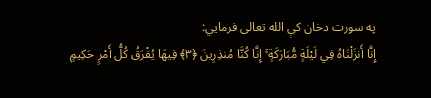په سورت دخان کې الله تعالی فرمايي:
إِنَّا أَنزَلْنَاهُ فِي لَيْلَةٍ مُّبَارَكَةٍ ۚ إِنَّا كُنَّا مُنذِرِينَ ﴿٣﴾ فِيهَا يُفْرَقُ كُلُّ أَمْرٍ حَكِيمٍ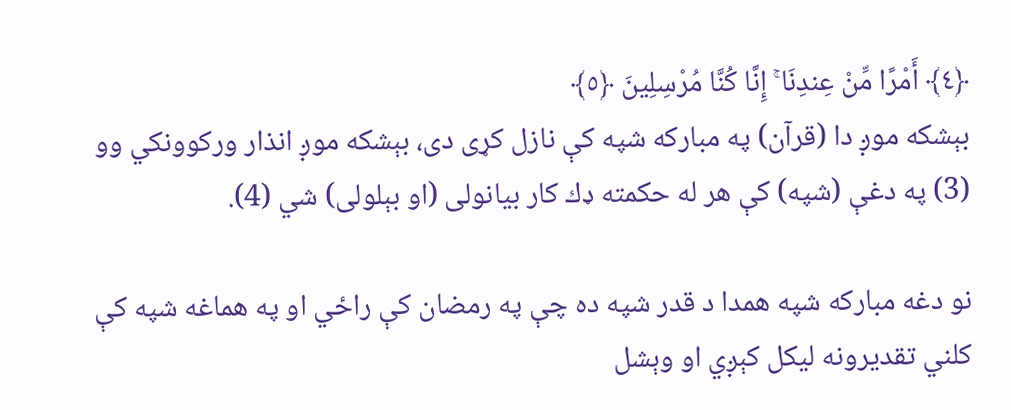﴿٤﴾ أَمْرًا مِّنْ عِندِنَا ۚ إِنَّا كُنَّا مُرْسِلِينَ ﴿٥﴾
بېشكه موږ دا (قرآن) په مباركه شپه كې نازل كړى دى، بېشكه موږ انذار ورکوونكي وو (3) په دغې (شپه) كې هر له حكمته ډك كار بیانولى (او بېلولى) شي (4).

نو دغه مبارکه شپه همدا د قدر شپه ده چې په رمضان کې راځي او په هماغه شپه کې کلني تقديرونه ليکل کېږي او وېشل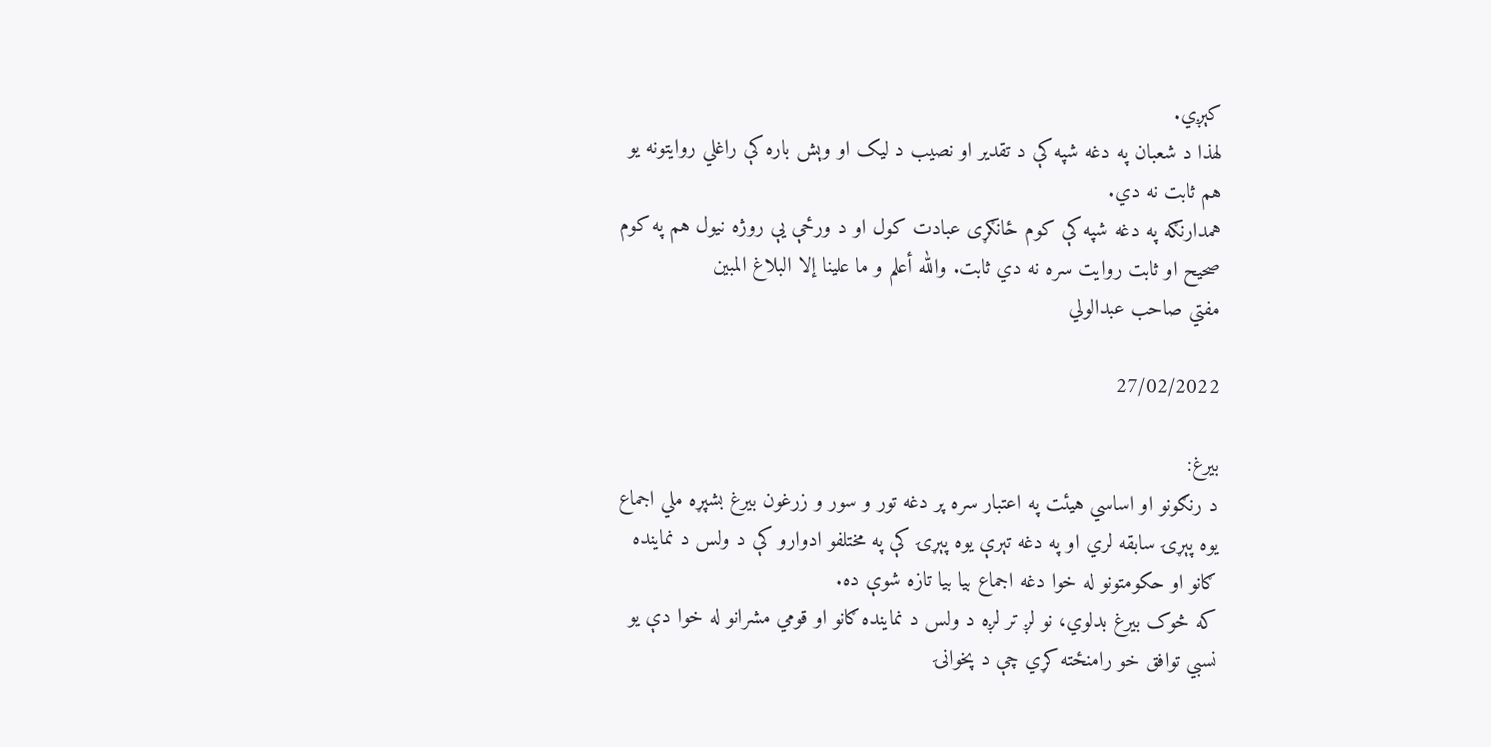کېږي.
لهذا د شعبان په دغه شپه کې د تقدير او نصیب د ليک او وېش باره کې راغلي روایتونه يو هم ثابت نه دي.
همدارنګه په دغه شپه کې کوم ځانګړی عبادت کول او د ورځې يې روژه نیول هم په کوم صحيح او ثابت روايت سره نه دي ثابت. والله أعلم و ما علينا إلا البلاغ المبين
مفتي صاحب عبدالولي

27/02/2022

بيرغ:
د رنګونو او اساسي هيئت په اعتبار سره پر دغه تور و سور و زرغون بیرغ بشپړه ملي اجماع يوه پېړۍ سابقه لري او په دغه تېرې يوه پېړۍ کې په مختلفو ادوارو کې د ولس د نماينده ګانو او حکومتونو له خوا دغه اجماع بيا بيا تازه شوې ده.
که څوک بيرغ بدلوي، نو لږ تر لږه د ولس د نماينده ګانو او قومي مشرانو له خوا دې يو نسبي توافق خو رامنځته کړي چې د پخوانۍ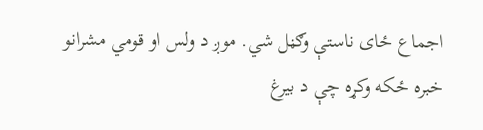اجماع ځای ناستې وګڼل شي. موږ د ولس او قومي مشرانو خبره ځکه وکړه چې د بيرغ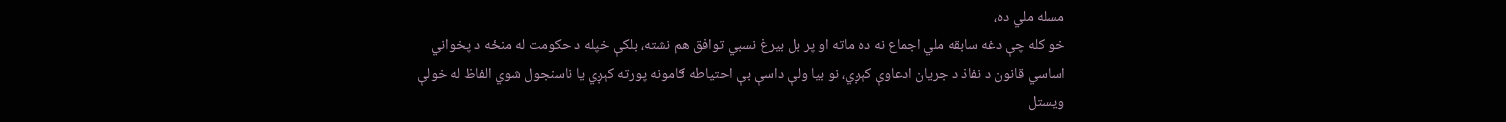مسله ملي ده،
خو کله چې دغه سابقه ملي اجماع نه ده ماته او پر بل بيرغ نسبي توافق هم نشته، بلکې خپله د حکومت له منځه د پخواني اساسي قانون د نفاذ د جريان ادعاوې کېږي، نو بيا ولې داسې بې احتياطه ګامونه پورته کېږي يا ناسنجول شوي الفاظ له خولې ویستل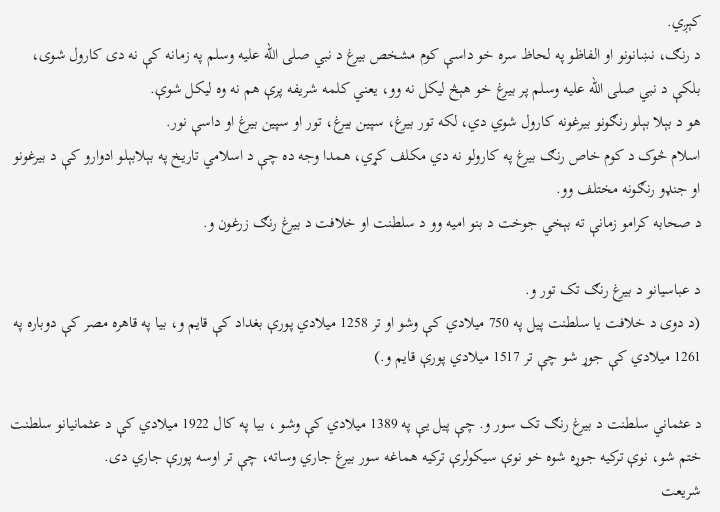کېږي.
د رنګ، نښانونو او الفاظو په لحاظ سره خو داسې کوم مشخص بیرغ د نبي صلی الله عليه وسلم په زمانه کې نه دی کارول شوی، بلکې د نبي صلی الله عليه وسلم پر بيرغ خو هېڅ ليکل نه وو، يعني کلمه شريفه پرې هم نه وه ليکل شوې.
هو د بېلا بېلو رنګونو بيرغونه کارول شوي دي، لکه تور بيرغ، سپین بیرغ، تور او سپین بيرغ او داسې نور.
اسلام څوک د کوم خاص رنګ بيرغ په کارولو نه دي مکلف کړي، همدا وجه ده چې د اسلامي تاريخ په بېلابېلو ادوارو کې د بيرغونو او جنډو رنګونه مختلف وو.
د صحابه کرامو زمانې ته بېخي جوخت د بنو اميه وو د سلطنت او خلافت د بيرغ رنګ زرغون و.

د عباسيانو د‌ بيرغ رنګ تک تور و.
(د دوی د خلافت يا سلطنت پيل په 750 ميلادي کې وشو او تر 1258 ميلادي پورې بغداد کې قايم و، بيا په قاهره مصر کې دوباره په 1261 ميلادي کې جوړ شو چې تر 1517 ميلادي پورې قايم و.)

د عثماني سلطنت د بيرغ رنګ تک سور و. چې پيل يې په 1389 ميلادي کې وشو ، بيا په کال 1922 ميلادي کې د عثمانیانو سلطنت ختم شو، نوې ترکيه جوړه شوه خو نوې سيکولرې ترکيه هماغه سور بيرغ جاري وساته، چې تر اوسه پورې جاري دی.
شريعت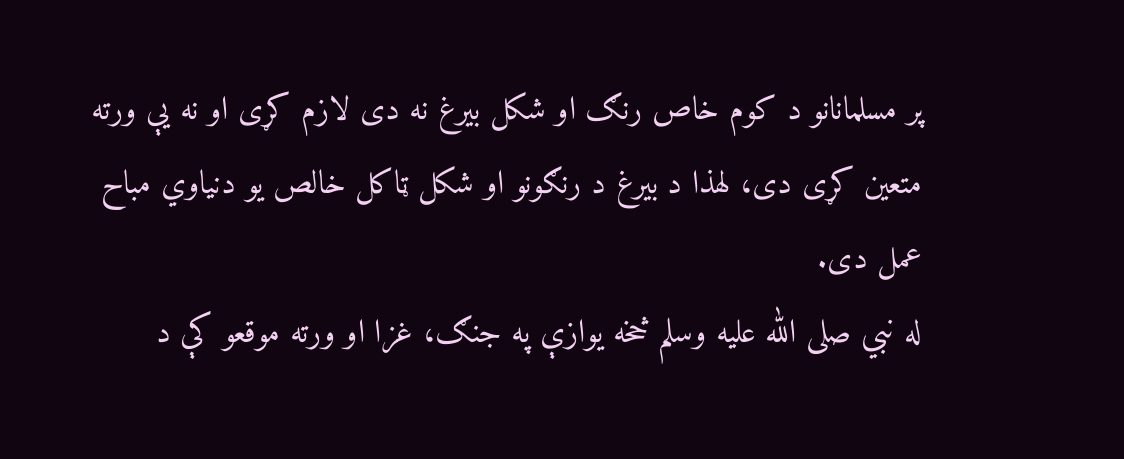پر مسلمانانو د کوم خاص رنګ او شکل بيرغ نه دی لازم کړی او نه یې ورته متعين کړی دی، لهذا د بيرغ د رنګونو او شکل ټاکل خالص يو دنیاوي مباح عمل دی.
له نبي صلی الله علیه وسلم څخه يوازې په جنګ، غزا او ورته موقعو کې د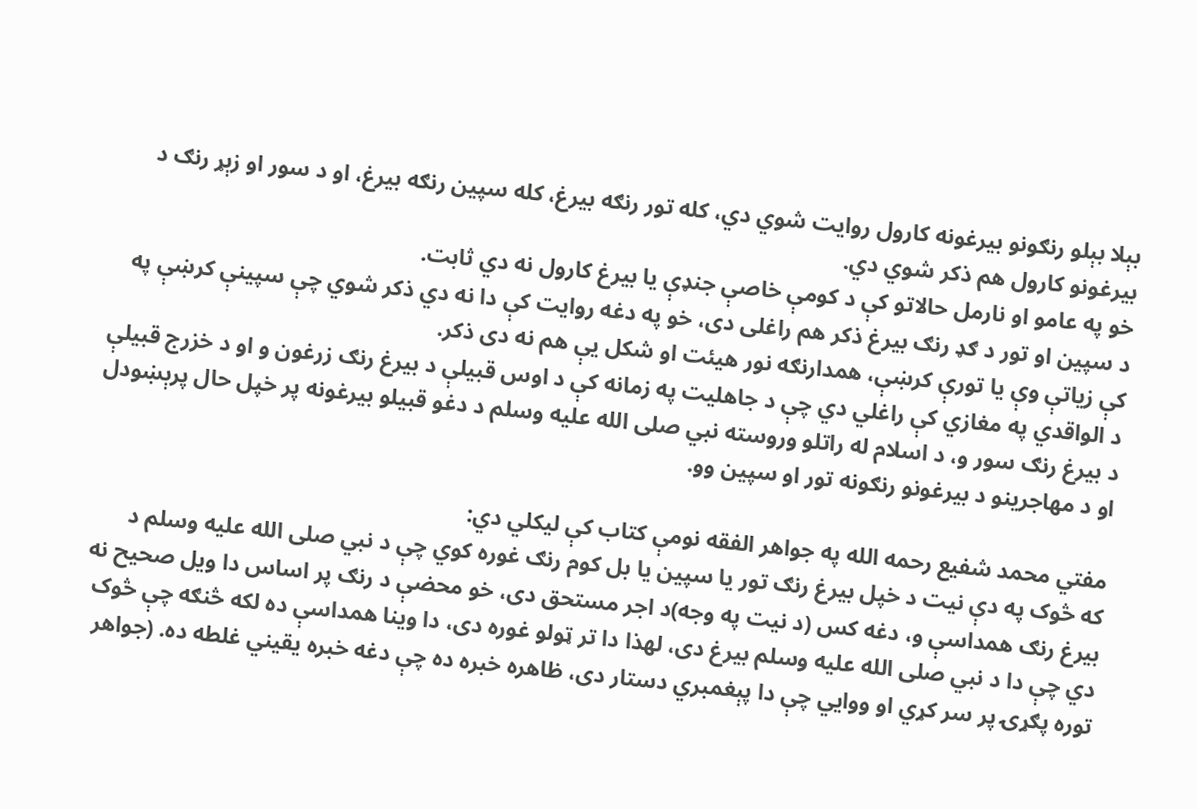بېلا بېلو رنګونو بيرغونه کارول روايت شوي دي، کله تور رنګه بيرغ، کله سپین رنګه بيرغ، او د سور او زېړ رنګ د بيرغونو کارول هم ذکر شوي دي.
خو په عامو او نارمل حالاتو کې د کومې خاصې جنډې يا بيرغ کارول نه دي ثابت.
د سپين او تور د ګډ رنګ بيرغ ذکر هم راغلی دی، خو په دغه روایت کې دا نه دي ذکر شوي چې سپينې کرښې په کې زياتې وې يا تورې کرښې، همدارنګه نور هيئت او شکل يې هم نه دی ذکر.
د الواقدي په مغازي کې راغلي دي چې د جاهليت په زمانه کې د اوس قبيلې د بيرغ رنګ زرغون و او د خزرج قبيلې د بيرغ رنګ سور و، د اسلام له راتلو وروسته نبي صلی الله علیه وسلم د دغو قبيلو بيرغونه پر خپل حال پرېښودل او د مهاجرينو د بيرغونو رنګونه تور او سپين وو.

مفتي محمد شفيع رحمه الله په جواهر الفقه نومې کتاب کې ليکلي دي:
که څوک په دې نيت د خپل بيرغ رنګ تور يا سپين يا بل کوم رنګ غوره کوي چې د نبي صلی الله عليه وسلم د بيرغ رنګ همداسې و، دغه کس (د نيت په وجه)د اجر مستحق دی، خو محضې د رنګ پر اساس دا ويل صحیح نه دي چې دا د نبي صلی الله عليه وسلم بيرغ دی، لهذا دا تر ټولو غوره دی، دا وينا همداسې ده لکه څنګه چې څوک توره پګړۍ پر سر کړي او ووايي چې دا پېغمبري دستار دی، ظاهره خبره ده چې دغه خبره یقيني غلطه ده. (جواهر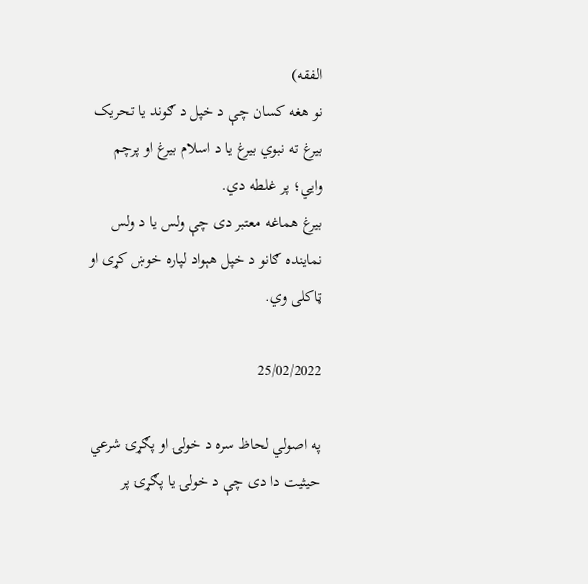الفقه)
نو هغه کسان چې د خپل د ګوند يا تحريک بيرغ ته نبوي بيرغ يا د اسلام بيرغ او پرچم وايي؛ پر غلطه دي.
بيرغ هماغه معتبر دی چې ولس يا د ولس نماينده ګانو د خپل هېواد لپاره خوښ کړی او ټاکلی وي.

25/02/2022

په اصولي لحاظ سره د خولۍ او پګړۍ شرعي حيثيت دا دی چې د خولۍ يا پګړۍ پر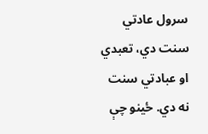سرول عادتي سنت دي، تعبدي او عبادتي سنت نه دي. ځينو چې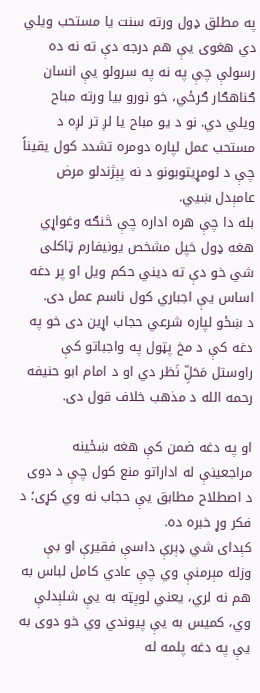په مطلق ډول ورته سنت يا مستحب ویلي دي هغوی يې هم درجه دې ته نه ده رسولې چې په نه په سرولو يې انسان ګناهګار ګرځي، خو نورو بيا ورته مباح ويلي دي. نو د يو مباح يا لږ تر لږه د مستحب عمل لپاره دومره تشدد کول يقيناً چې د لومړيتوبونو د نه پېژندلو مرض عامېدل ښيي.
بله دا چې هره اداره چې څنګه وغواړي هغه ډول خپل مشخص يونيفارم ټاکلی شي خو دې ته ديني حکم ويل او پر دغه اساس يې اجباري کول ناسم عمل دی.
د ښځو لپاره شرعي حجاب اړين دی خو په دغه کې د مخ پټول په واجباتو کې راوستل مَحَلِّ نَظر دي او د امام ابو حنيفه رحمه الله د مذهب خلاف قول دی.

او په دغه ضمن کې هغه ښځينه مراجعينې له اداراتو منع کول چې د دوی د اصطلاح مطابق يې حجاب نه وي کړی؛ د فکر وړ خبره ده.
کېدای شي ډېرې داسې فقيرې او بې وزله مېرمنې وي چې عادي کامل لباس به هم نه لري، يعني لوپټه به يې شلېدلې وي، کميس به يې پيوندي وي خو دوی به يې په دغه پلمه له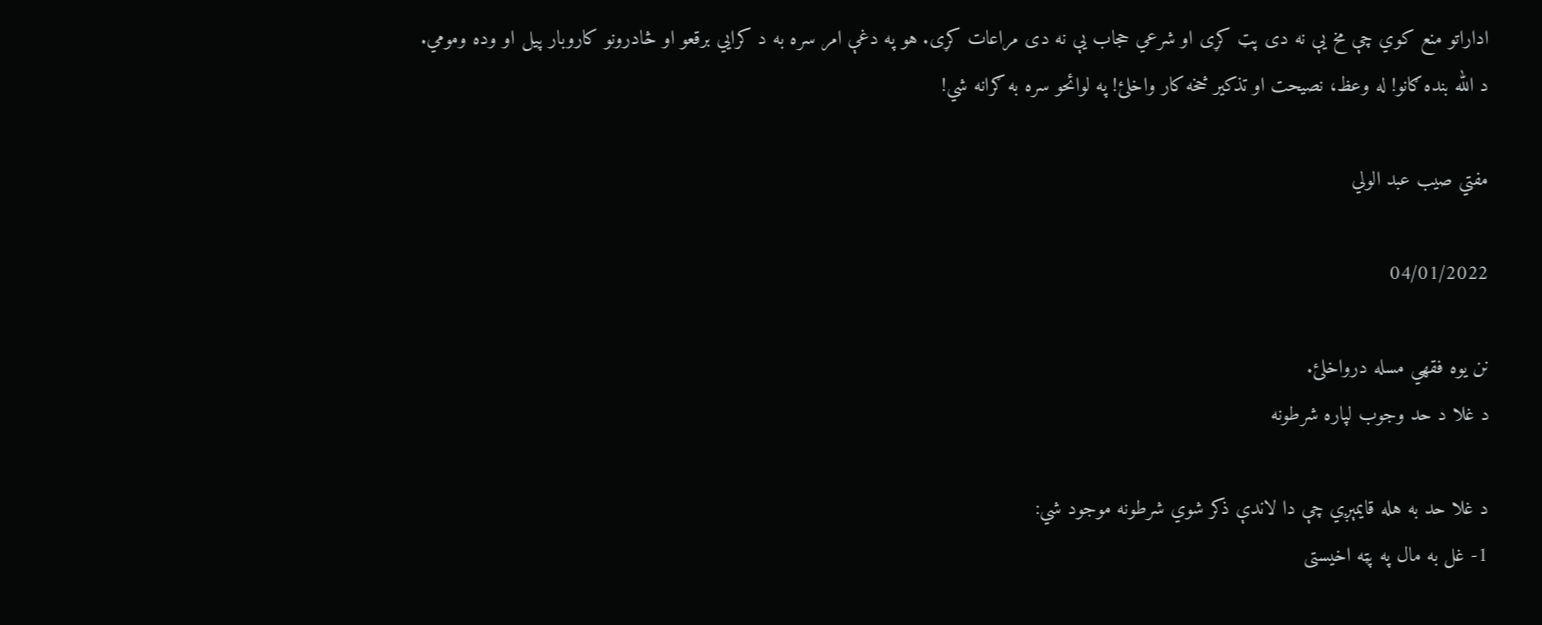اداراتو منع کوي چې مخ يې نه دی پټ کړی او شرعي حجاب يې نه دی مراعات کړی. هو په دغې امر سره به د کرايي برقعو او څادرونو کاروبار پيل او وده ومومي.
د الله بنده ګانو! له وعظ، نصيحت او تذکير څخه کار واخلئ! په لوائحو سره به ګرانه شي!

مفتي صيب عبد الولي

04/01/2022

نن يوه فقهي مسله درواخلئ.
د غلا د حد وجوب لپاره شرطونه

د غلا حد به هله قايمېږي چې دا لاندې ذكر شوي شرطونه موجود شي:
1- غل به مال په پټه اخيستى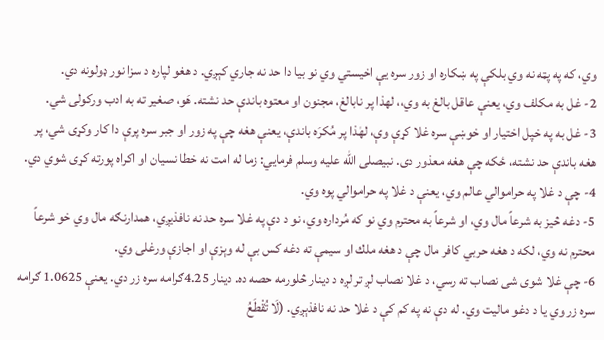وي، كه په پټه نه وي بلكې په ښكاره او زور سره يې اخيستي وي نو بيا دا حد نه جاري كېږي. د هغو لپاره د سزا نور ډولونه دي.
2- غل به مكلف وي، يعنې عاقل بالغ به وي،، لهذا پر نابالغ، مجنون او معتوه باندې حد نشته. هَو، صغير ته به ادب وركولى شي.
3- غل به په خپل اختيار او خوښې سره غلا كړې وې، لهٰذا پر مُكرَه باندې، يعنې هغه چې په زور او جبر سره پرې دا كار وكړى شي، پر هغه باندې حد نشته، ځكه چې هغه معذور دى. نبيصلى الله عليه وسلم فرمايي: زما له امت نه خطا نسيان او اكراه پورته كړى شوي دي.
4- چې د غلا په حراموالي عالم وي، يعنې د غلا په حراموالي پوه وي.
5- دغه څيز به شرعاً مال وي، او شرعاً به محترم وي نو كه مُرداره وي، نو د دې په غلا سره حد نه نافذيږي، همدارنګه مال وي خو شرعاً محترم نه وي، لكه د هغه حربي كافر مال چې د هغه ملك او سيمې ته دغه كس بې له وېزې او اجازې ورغلى وي.
6- چې غلا شوى شى نصاب ته رسي، د غلا نصاب لږ تر لږه د دينار څلورمه حصه ده. دينار 4.25ګرامه سره زر دي. يعنې 1.0625 ګرامه سره زر وي يا د دغو ماليت وي. له دې نه په كم كې د غلا حد نه نافذېږي. (لَا تُقْطَعُ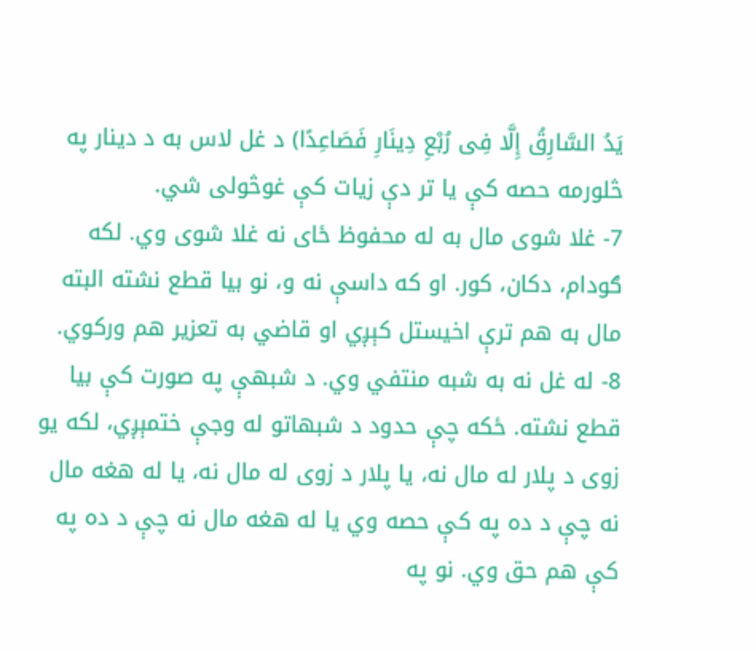يَدُ السَّارِقُ إِلَّا فِى رُبْعِ دِينَارِ فَصَاعِدًا) د غل لاس به د دينار په څلورمه حصه كې يا تر دې زيات كې غوڅولى شي.
7- غلا شوى مال به له محفوظ ځاى نه غلا شوى وي. لكه ګودام، دكان، كور. او كه داسې نه و، نو بيا قطع نشته البته مال به هم ترې اخيستل كېږي او قاضي به تعزير هم وركوي.
8- له غل نه به شبه منتفي وي. د شبهې په صورت كې بيا قطع نشته. ځكه چې حدود د شبهاتو له وجې ختمېږي، لكه يو زوى د پلار له مال نه، يا پلار د زوى له مال نه، يا له هغه مال نه چې د ده په كې حصه وي يا له هغه مال نه چې د ده په كې هم حق وي. نو په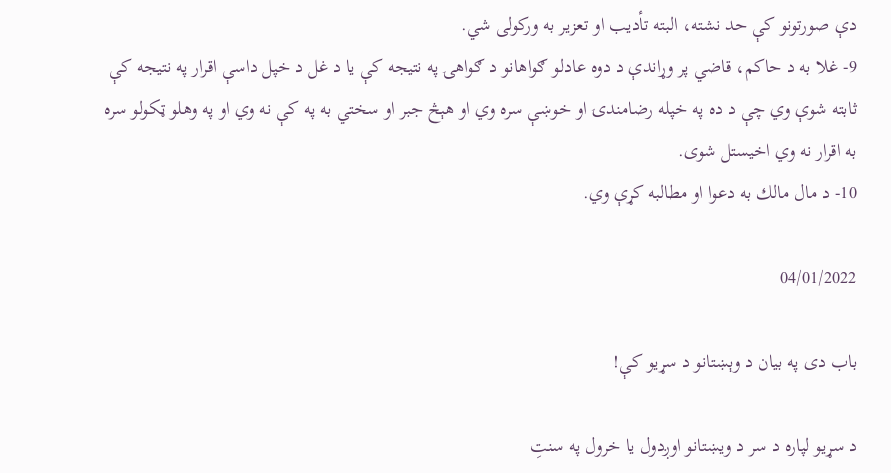دې صورتونو كې حد نشته، البته تأديب او تعزير به وركولى شي.
9- غلا به د حاكم، قاضي پر وړاندې د دوه عادلو ګواهانو د ګواهۍ په نتيجه كې يا د غل د خپل داسې اقرار په نتيجه كې ثابته شوې وي چې د ده په خپله رضامندۍ او خوښې سره وي او هېڅ جبر او سختي به په كې نه وي او په وهلو ټكولو سره به اقرار نه وي اخيستل شوى.
10- د مال مالك به دعوا او مطالبه كړې وي.

04/01/2022

باب دی په بیان د وېښتانو د سړيو کې!

د سړيو لپاره د سر د ویښتانو اوږدول يا خرول په سنتِ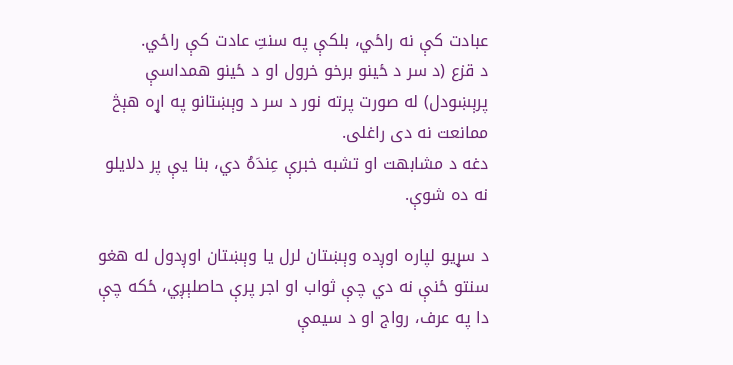عبادت کې نه راځي، بلکې په سنتِ عادت کې راځي.
د قزع (د سر د ځينو برخو خرول او د ځينو همداسې پرېښودل) له صورت پرته نور د سر د وېښتانو په اړه هېڅ ممانعت نه دی راغلی.
دغه د‌ مشابهت او تشبه خبرې عِندَهُ دي، بنا يې پر دلايلو نه ده شوې.

د سړيو لپاره اوږده وېښتان لرل يا وېښتان اوږدول له هغو سنتو ځنې نه دي چې ثواب او اجر پرې حاصلېږي، ځکه چې دا په عرف، رواج او د سيمې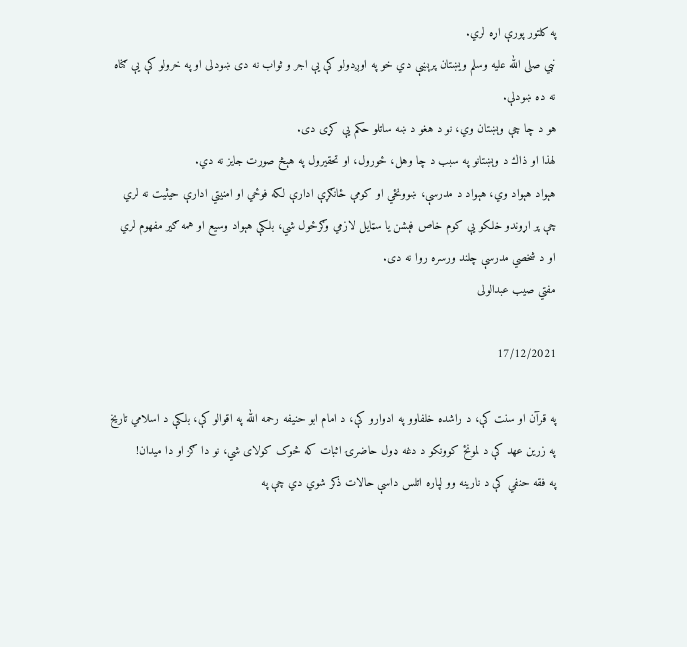په کلتور پورې اړه لري.
نبي صلی الله عليه وسلم ويښتان پرېښې دي خو په اوږدولو کې يې اجر و ثواب نه دی ښودلی او په خرولو کې يې ګناه نه ده ښودلې.
هو د چا چې وېښتان وي، نو د هغو د ښه ساتلو حکم يې کړی دی.
لهذا او ذاك د وېښتانو په سبب د چا وهل، ځورول، او تحقيرول په هېڅ صورت جايز نه دي.
هېواد هېواد وي، هېواد د مدرسې، ښوونځي او کومې ځانګړې ادارې لکه فوځي او امنيتي ادارې حيثيت نه لري چې پر اړوندو خلکو يې کوم خاص فېشن يا سټايل لازمي وګرځول شي، بلکې هېواد وسيع او همه ګير مفهوم لري او د شخصي مدرسې چلند ورسره روا نه دی.
مفتي صیب عبدالولی

17/12/2021

په قرآن او سنت کې، د راشده خلفاوو په ادوارو کې، د امام ابو حنيفه رحمه الله په اقوالو کې، بلکې د اسلامي تاريخ په زرين عهد کې د لمونځ کوونکو د دغه ډول حاضرۍ اثبات که څوک کولای شي، نو دا ګز او دا ميدان!
په فقه حنفي کې د نارينه وو لپاره اتلس داسې حالات ذکر شوي دي چې په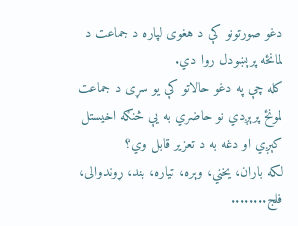دغو صورتونو کې د هغوی لپاره د جماعت د لمانځه پرېښودل روا دي.
کله چې په دغو حالاتو کې يو سړی د جماعت لمونځ پرېږدي نو حاضري به يې څنګه اخيستل کېږي او دغه به د تعزير قابل وي؟
لکه باران، يخني، وېره، تياره، بند، ړوندوالی، فلج........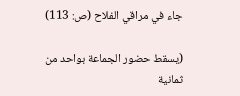جاء في مراقي الفلاح (ص: 113)

(يسقط حضور الجماعة بواحد من ثمانية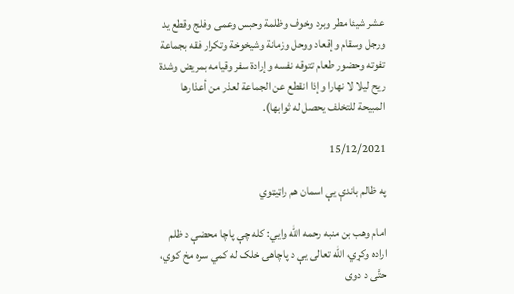عشر شيئا مطر وبرد وخوف وظلمة وحبس وعمى وفلج وقطع يد ورجل وسقام وإقعاد ووحل وزمانة وشيخوخة وتكرار فقه بجماعة تفوته وحضور طعام تتوقه نفسه وإرادة سفر وقيامه بمريض وشدة ريح ليلا لا نهارا وإذا انقطع عن الجماعة لعذر من أعذارها المبيحة للتخلف يحصل له ثوابها).

15/12/2021

په ظالم باندې يې اسمان هم راټيټوي

امام وهب بن منبه رحمه الله وايي: کله چې پاچا محضې د ظلم اراده وکړي، الله تعالی يې د پاچاهۍ خلک له کمي سره مخ کوي، حتَّی د دوی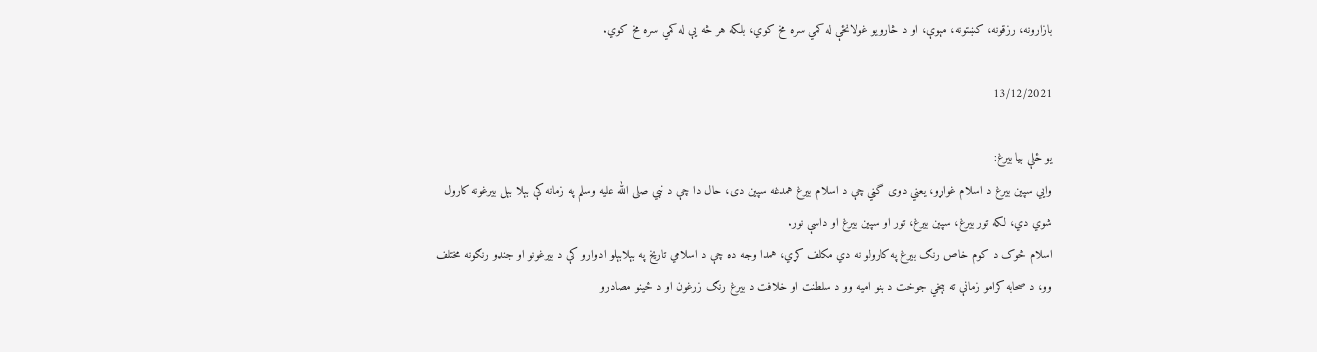بازارونه، رزقونه، کښتونه، مېوې، او د څارويو غولانځې له کمي سره مخ کوي، بلکه هر څه يې له کمي سره مخ کوي.

13/12/2021

يو ځلې بيا بيرغ:
وايي سپين بيرغ د اسلام غواړو، يعني دوی گڼي چې د اسلام بيرغ همدغه سپين دی، حال دا چې د نبي صلی الله عليه وسلم په زمانه کې بېلا بېل بيرغونه کارول شوي دي، لکه تور بيرغ، سپین بیرغ، تور او سپین بيرغ او داسې نور.
اسلام څوک د کوم خاص رنګ بيرغ په کارولو نه دي مکلف کړي، همدا وجه ده چې د اسلامي تاريخ په بېلابېلو ادوارو کې د بيرغونو او جنډو رنګونه مختلف وو، د صحابه کرامو زمانې ته بېخي جوخت د بنو اميه وو د سلطنت او خلافت د بيرغ رنګ زرغون او د ځينو مصادرو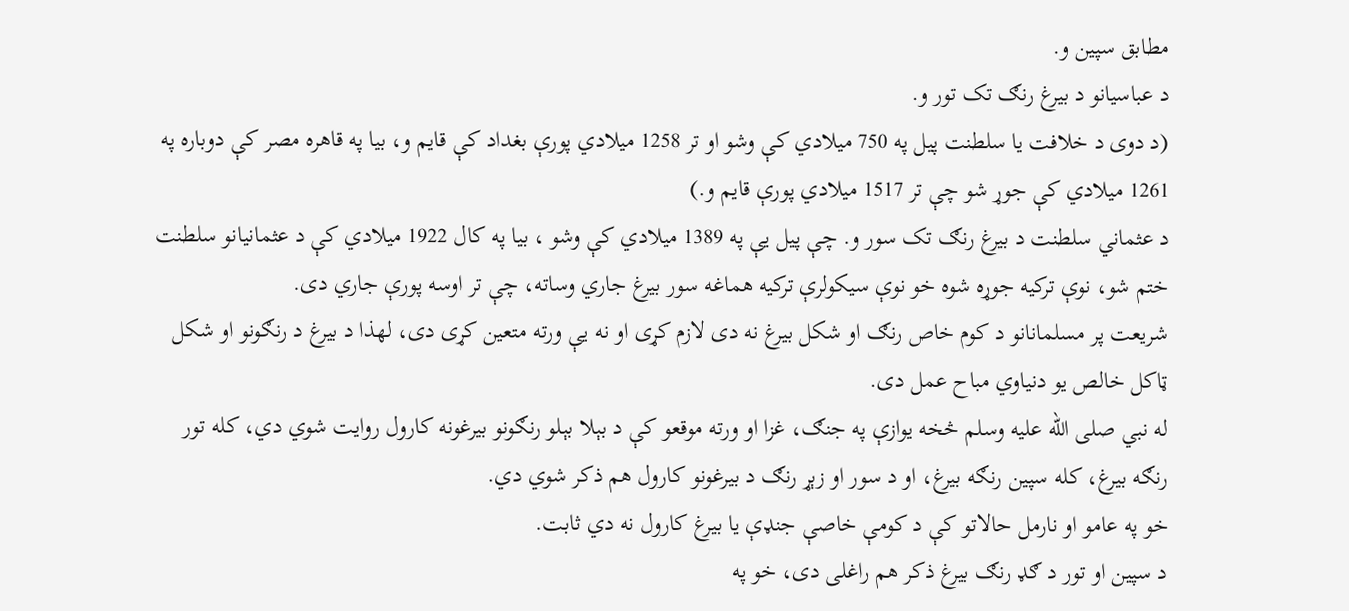مطابق سپين و.
د عباسيانو د‌ بيرغ رنګ تک تور و.
(د دوی د خلافت يا سلطنت پيل په 750 ميلادي کې وشو او تر 1258 ميلادي پورې بغداد کې قايم و، بيا په قاهره مصر کې دوباره په 1261 ميلادي کې جوړ شو چې تر 1517 ميلادي پورې قايم و.)
د عثماني سلطنت د بيرغ رنګ تک سور و. چې پيل يې په 1389 ميلادي کې وشو ، بيا په کال 1922 ميلادي کې د عثمانیانو سلطنت ختم شو، نوې ترکيه جوړه شوه خو نوې سيکولرې ترکيه هماغه سور بيرغ جاري وساته، چې تر اوسه پورې جاري دی.
شريعت پر مسلمانانو د کوم خاص رنګ او شکل بيرغ نه دی لازم کړی او نه یې ورته متعين کړی دی، لهذا د بيرغ د رنګونو او شکل ټاکل خالص يو دنیاوي مباح عمل دی.
له نبي صلی الله علیه وسلم څخه يوازې په جنګ، غزا او ورته موقعو کې د بېلا بېلو رنګونو بيرغونه کارول روايت شوي دي، کله تور رنګه بيرغ، کله سپین رنګه بيرغ، او د سور او زېړ رنګ د بيرغونو کارول هم ذکر شوي دي.
خو په عامو او نارمل حالاتو کې د کومې خاصې جنډې يا بيرغ کارول نه دي ثابت.
د سپين او تور د ګډ رنګ بيرغ ذکر هم راغلی دی، خو په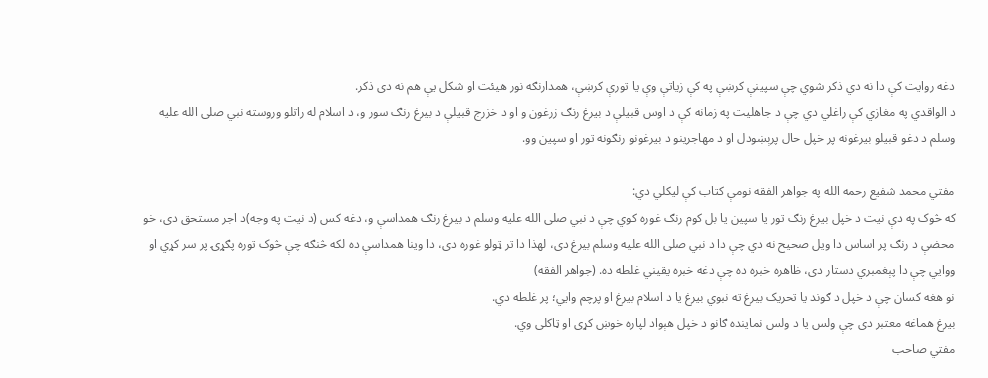دغه روایت کې دا نه دي ذکر شوي چې سپينې کرښې په کې زياتې وې يا تورې کرښې، همدارنګه نور هيئت او شکل يې هم نه دی ذکر.
د الواقدي په مغازي کې راغلي دي چې د جاهليت په زمانه کې د اوس قبيلې د بيرغ رنګ زرغون و او د خزرج قبيلې د بيرغ رنګ سور و، د اسلام له راتلو وروسته نبي صلی الله علیه وسلم د دغو قبيلو بيرغونه پر خپل حال پرېښودل او د مهاجرينو د بيرغونو رنګونه تور او سپين وو.

مفتي محمد شفيع رحمه الله په جواهر الفقه نومې کتاب کې ليکلي دي:
که څوک په دې نيت د خپل بيرغ رنګ تور يا سپين يا بل کوم رنګ غوره کوي چې د نبي صلی الله عليه وسلم د بيرغ رنګ همداسې و، دغه کس (د نيت په وجه)د اجر مستحق دی، خو محضې د رنګ پر اساس دا ويل صحیح نه دي چې دا د نبي صلی الله عليه وسلم بيرغ دی، لهذا دا تر ټولو غوره دی، دا وينا همداسې ده لکه څنګه چې څوک توره پګړۍ پر سر کړي او ووايي چې دا پېغمبري دستار دی، ظاهره خبره ده چې دغه خبره یقيني غلطه ده. (جواهر الفقه)
نو هغه کسان چې د خپل د ګوند يا تحريک بيرغ ته نبوي بيرغ يا د اسلام بيرغ او پرچم وايي؛ پر غلطه دي.
بيرغ هماغه معتبر دی چې ولس يا د ولس نماينده ګانو د خپل هېواد لپاره خوښ کړی او ټاکلی وي.
مفتي صاحب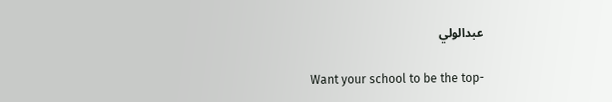عبدالولي

Want your school to be the top-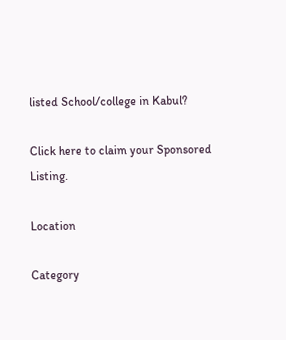listed School/college in Kabul?

Click here to claim your Sponsored Listing.

Location

Category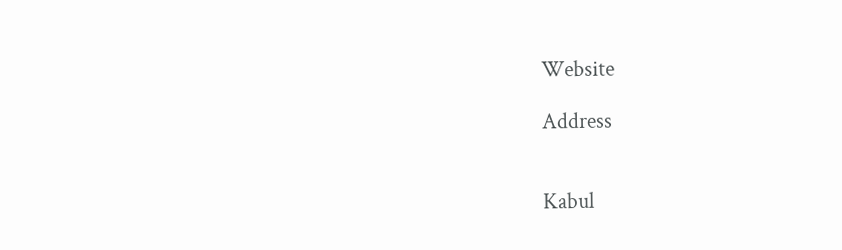Website

Address


Kabul